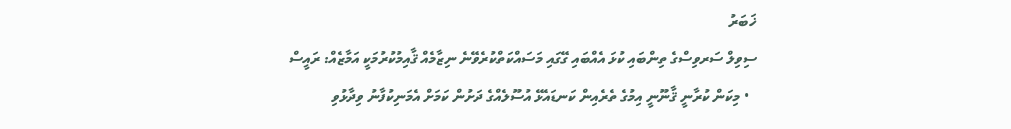ޚަބަރު
ސިވިލް ސަރވިސްގެ ތިންބައި ކުޅަ އެއްބައި ގޭގައި މަސައްކަތްކުރެވޭނެ ނިޒާމެއް ޤާއިމުކުރުމަކީ އަމާޒެއް: ރައީސް
  • މިކަން ކުރާނީ ޤާނޫނީ އިމުގެ ތެރެއިން ކަނޑައެޅޭ އުސޫލެއްގެ ދަށުން ކަމަށް އެމަނިކުފާނު ވިދާޅުވި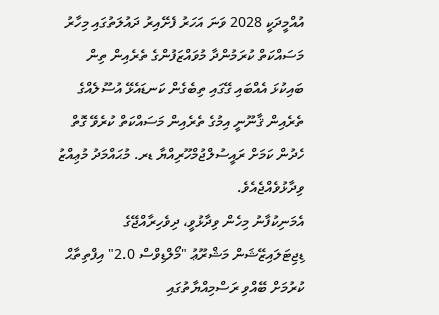އުއްމީދަކީ 2028 ވަނަ އަހަރު ފެށޭއިރު ދައުލަތުގައި މިހާރު މަސައްކަތް ކުރަމުންދާ މުވައްޒަފުންގެ ތެރެއިން ތިން ބައިކުޅަ އެއްބައި ގޭގައި ތިބެގެން ކަނޑައެޅޭ އުސޫލެއްގެ ތެރެއިން ޤާނޫނީ އިމުގެ ތެރެއިން މަސައްކަތް ކުރެވޭ ގޮތް ހެދުން ކަމަށް ރައީސުލްޖުމްހޫރިއްޔާ ޑރ. މުޙައްމަދު މުޢިއްޒު ވިދާޅުވެއްޖެއެވެ.
އެމަނިކުފާނު މިހެން ވިދާޅުވީ، ދިވެހިރާއްޖޭގެ ޑިޖިޓަލައިޒޭޝަން މަޝްރޫޢު "މޯލްޑިވްސް 2.0" އިފްތިތާޙް ކުރުމަށް ބޭއްވި ރަސްމިއްޔާތުގައި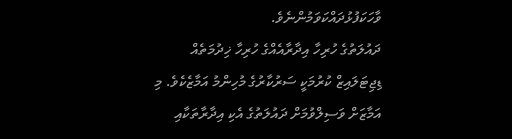ވާހަކަފުޅުދައްކަވަމުންނެވެ.
ދައުލަތުގެ ހުރިހާ އިދާރާއެއްގެ ހުރިހާ ޚިދުމަތެއް ޑިޖިޓަލައިޒް ކުރުމަކީ ސަރުކާރުގެ މުހިންމު އަމާޒެކެވެ. މި އަމާޒަށް ވަސިލްވުމަށް ދައުލަތުގެ އެކި އިދާރާތަކާއި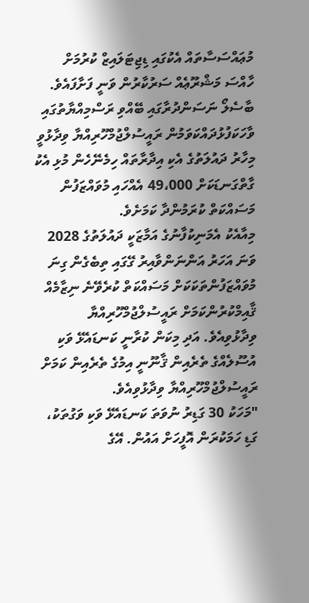މުޢައްސަސާތައް އެކުގައި ޑިޖިޓަލައިޒް ކުރުމަށް ހާއްސަ މަޝްރޫޢެއް ސަރުކާރުން ވަނީ ފަށާފައެވެ.
ބާސެލޯ ނަސަންދުރާގައި ބޭއްވި ރަސްމިއްޔާތުގައި ވާހަކަފުޅުދައްކަވަމުން ރައީސުލްޖުމްހޫރިއްޔާ ވިދާޅުވީ މިހާރު ދައުލަތުގެ އެކި އިދާރާތައް ހިމެނޭހެން މުޅި އެކު ގާތްގަނޑަކަށް 49،000 އެއްހައި މުވައްޒަފުން މަސައްކަތް ކުރަމުންދާ ކަމަށެވެ.
މިއާއެކު އެމަނިކުފާނުގެ އަމާޒަކީ ދައުލަތުގެ 2028 ވަނަ އަހަރު އަންނަންވާއިރު ގޭގައި ތިބެގެން ގިނަ މުވައްޒަފުންތަކަކަށް މަސައްކަތް ކުރެވޭނެ ނިޒާމެއް ޤާއިމްކުރުންކަމަށް ރައީސުލްޖުމްހޫރިއްޔާ ވިދާޅުވިއެވެ. އަދި މިކަން ކުރާނީ ކަނޑައެޅޭ ވަކި އުސޫލެއްގެ ތެރެއިން ޤާނޫނީ އިމުގެ ތެރެއިން ކަމަށް ރައީސުލްޖުމްހޫރިއްޔާ ވިދާޅުވިއެވެ.
"މަހަކު 30 ގަޑިރު ނުވަތަ ކަނޑައެޅޭ ވަކި ވަގުތަކު، ގަޑި ހަމަކުރަން އޮފީހަށް އައުން. އޭގެ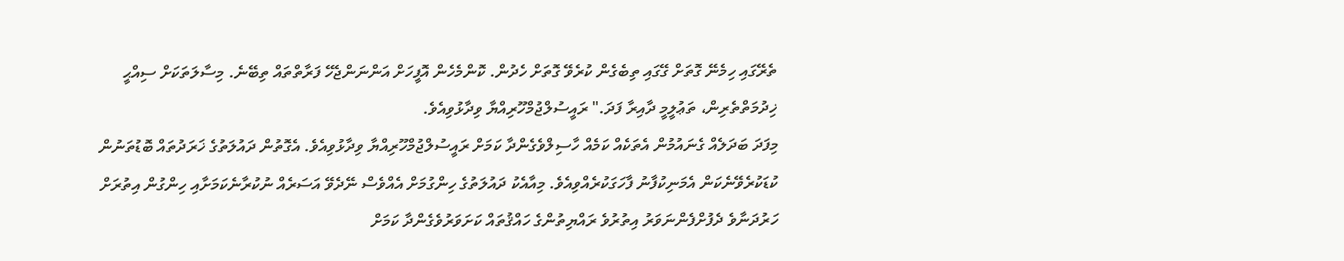ތެރޭގައި ހިމެނޭ ގޮތަށް ގޭގައި ތިބެގެން ކުރެވޭ ގޮތަށް ހެދުން. ކޮންމެހެން އޮފީހަށް އަންނަންޖެހޭ ފަރާތްތައް ތިބޭނެ. މިސާލަތަކަށް ސިއްޙީ ޚިދުމަތްތެރިން، ތަޢުލީމީ ދާއިރާ ފަދަ." ރައީސުލްޖުމްހޫރިއްޔާ ވިދާޅުވިއެވެ.
މިފަދަ ބަދަލެއް ގެނައުމުން އެތަކެއް ކަމެއް ހާސިލްވެގެންދާ ކަމަށް ރައީސުލްޖުމްހޫރިއްޔާ ވިދާޅުވިއެވެ. އެގޮތުން ދައުލަތުގެ ޚަރަދުތައް ބޮޑުތަނުން ކުޑަކުރެވޭނެކަން އެމަނިކުފާނު ފާހަގަކުރެއްވިއެވެ. މިއާއެކު ދައުލަތުގެ ހިންގުމަށް އެއްވެސް ނޭދެވޭ އަސަރެއް ނުކުރާނެކަމަށާއި ހިންގުން އިތުރަށް ހަރުދަނާވެ ދެފުށްފެންނަވަރު އިތުރުވެ ރައްޔިތުންގެ ހައްޤުތައް ކަށަވަރުވެގެންދާ ކަމަށް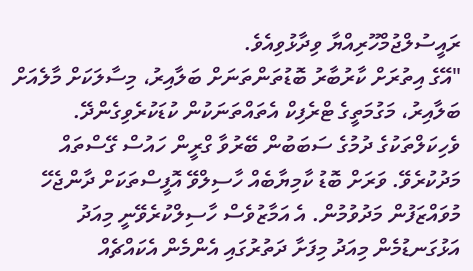ރައީސުލްޖުމްހޫރިއްޔާ ވިދާޅުވިއެވެ.
"އޭގެ އިތުރަށް ކާރުބާރު ބޮޑުތަންތަނަށް ބަލާއިރު، މިސާލަކަށް މާލެއަށް ބަލާއިރު، މަގުމަތީގެ ޓްރެފިކް އެތައްތަނަކުން ކުޑަކުރެވިގެންދޭ. ވެހިކަލްތަކުގެ ދުމުގެ ސަބަބުން ބޭރުވާ ގްރީން ހައުސް ގޭސްތައް މަދުކުރެވޭ. ވަރަށް ބޮޑު ކާމިޔާބެއް ހާސިލްވޭ އޮފީސްތަކަށް ދާންޖެހޭ މުވައްޒަފުން މަދުވުމުން. އެ އަމާޒުވެސް ހާސިލްކުރެވޭނީ މިއަދު އަޅުގަނޑުމެން މިއަދު މިފަށާ ދަތުރުގައި އެންމެން އެކައްޗެއް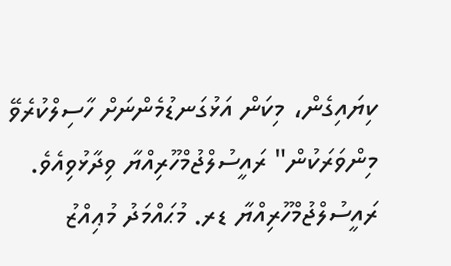ކިޔައިގެން، މިކަން އަޅުގަނޑުމެންނަށް ހާސިލްކުރެވޭ މިންވަރަކުން" ރައީސުލްޖުމްހޫރިއްޔާ ވިދާޅުވިއެވެ.
ރައީސުލްޖުމްހޫރިއްޔާ ޑރ. މުޙައްމަދު މުޢިއްޒު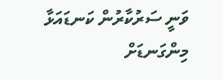ވަނީ ސަރުކާރުން ކަނޑައަޅާ މިންގަނޑަށް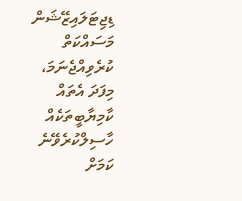ޑިޖިޓަލައިޒޭޝަން މަސައްކަތް ކުރެވިއްޖެނަމަ، މިފަދަ އެތައް ކާމިޔާބީތަކެއް ހާސިލްކުރެވޭނެ ކަމަށް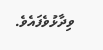ވިދާޅުވެފައެވެ.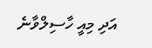އަދި މިއީ ހާސިލްވާނެ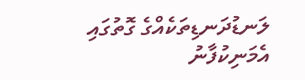ލަނޑުދަނޑިތަކެއްގެ ގޮތުގައި އެމަނިކުފާނު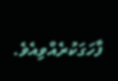ފާހަގަކުރެއްވިއެވެ.